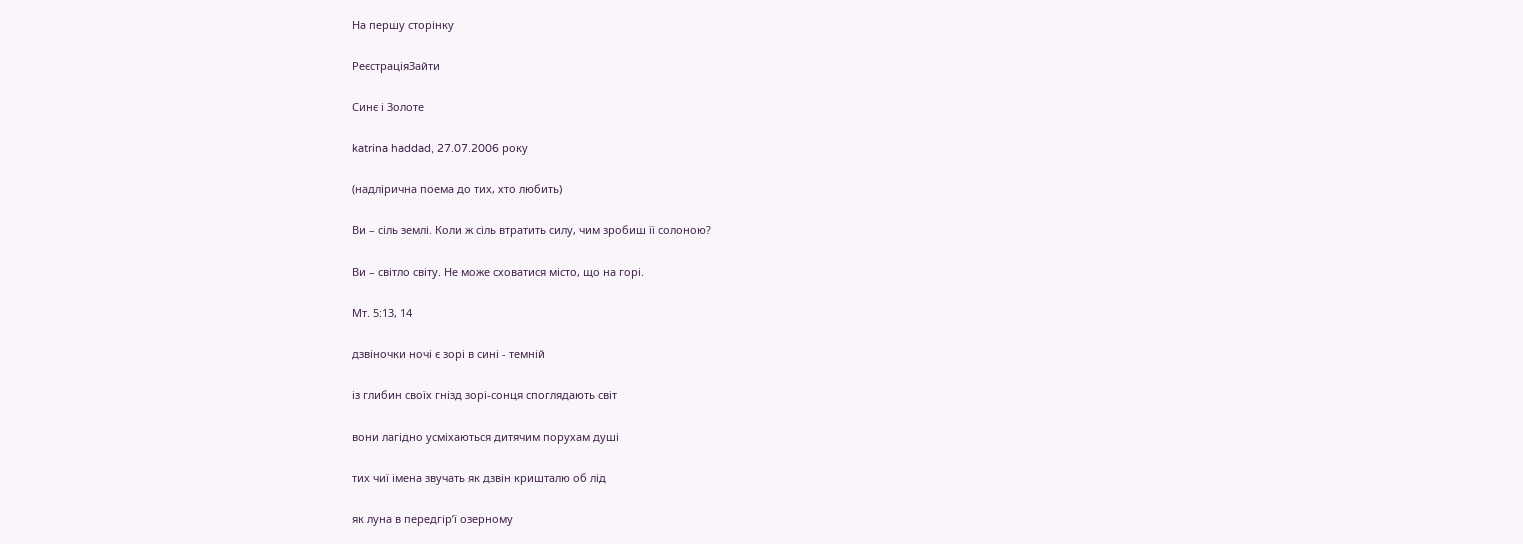На першу сторінку

РеєстраціяЗайти

Синє і Золоте

katrina haddad, 27.07.2006 року

(надлірична поема до тих, хто любить)

Ви – сіль землі. Коли ж сіль втратить силу, чим зробиш її солоною?

Ви – світло світу. Не може сховатися місто, що на горі.

Мт. 5:13, 14

дзвіночки ночі є зорі в сині - темній

із глибин своїх гнізд зорі-сонця споглядають світ

вони лагідно усміхаються дитячим порухам душі

тих чиї імена звучать як дзвін кришталю об лід

як луна в передгір’ї озерному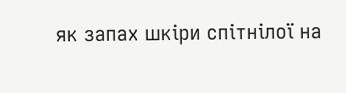як запах шкіри спітнілої на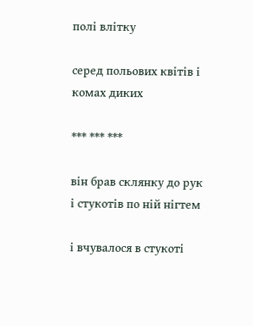полі влітку

серед польових квітів і комах диких

*** *** ***

він брав склянку до рук і стукотів по ній нігтем

і вчувалося в стукоті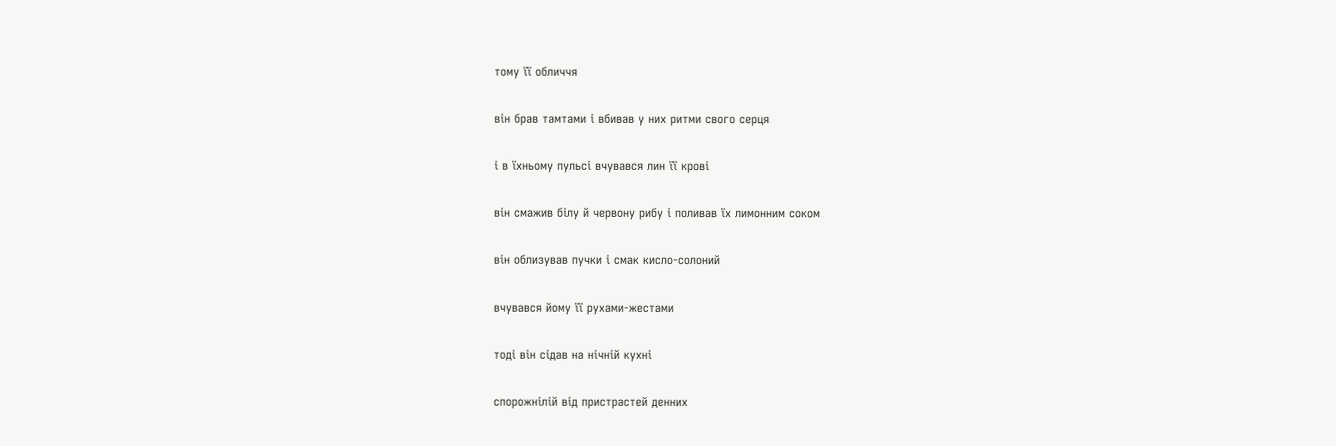тому її обличчя

він брав тамтами і вбивав у них ритми свого серця

і в їхньому пульсі вчувався лин її крові

він смажив білу й червону рибу і поливав їх лимонним соком

він облизував пучки і смак кисло-солоний

вчувався йому її рухами-жестами

тоді він сідав на нічній кухні

спорожнілій від пристрастей денних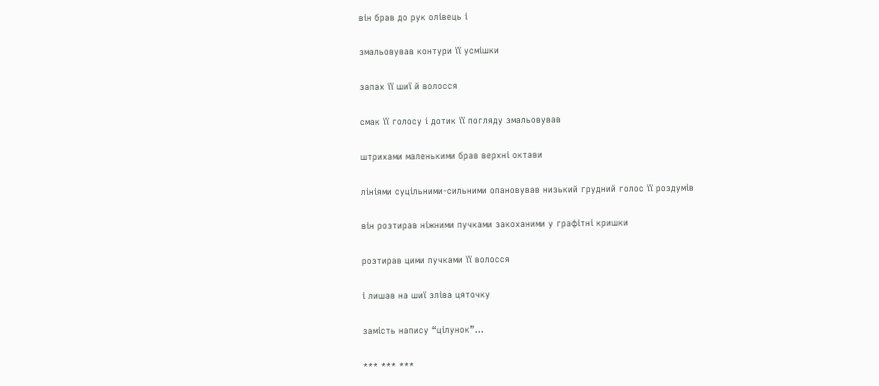він брав до рук олівець і

змальовував контури її усмішки

запах її шиї й волосся

смак її голосу і дотик її погляду змальовував

штрихами маленькими брав верхні октави

лініями суцільними-сильними опановував низький грудний голос її роздумів

він розтирав ніжними пучками закоханими у графітні кришки

розтирав цими пучками її волосся

і лишав на шиї зліва цяточку

замість напису “цілунок”...

*** *** ***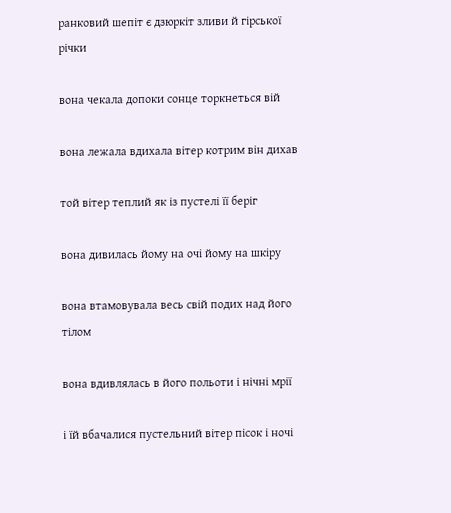ранковий шепіт є дзюркіт зливи й гірської річки

вона чекала допоки сонце торкнеться вій

вона лежала вдихала вітер котрим він дихав

той вітер теплий як із пустелі її беріг

вона дивилась йому на очі йому на шкіру

вона втамовувала весь свій подих над його тілом

вона вдивлялась в його польоти і нічні мрії

і їй вбачалися пустельний вітер пісок і ночі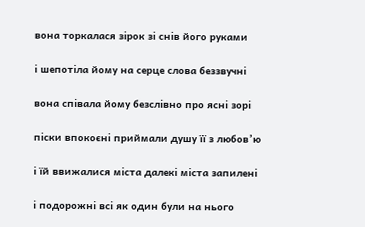вона торкалася зірок зі снів його руками

і шепотіла йому на серце слова беззвучні

вона співала йому безслівно про ясні зорі

піски впокоєні приймали душу її з любов’ю

і їй ввижалися міста далекі міста запилені

і подорожні всі як один були на нього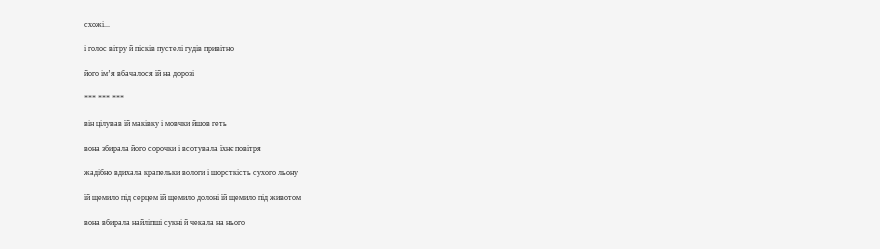схожі...

і голос вітру й пісків пустелі гудів привітно

його ім’я вбачалося їй на дорозі

*** *** ***

він цілував їй маківку і мовчки йшов геть

вона збирала його сорочки і всотувала їхнє повітря

жадібно вдихала крапельки вологи і шорсткість сухого льону

їй щемило під серцем їй щемило долоні їй щемило під животом

вона вбирала найліпші сукні й чекала на нього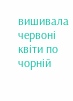вишивала червоні квіти по чорній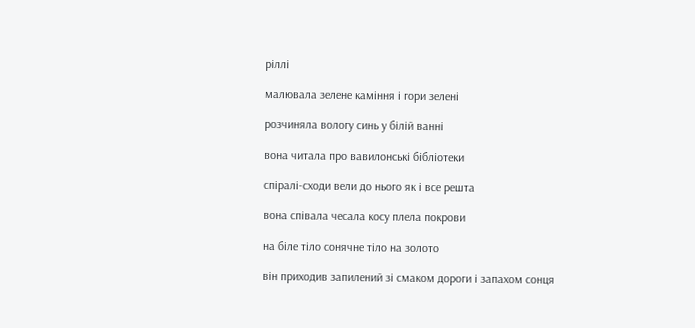ріллі

малювала зелене каміння і гори зелені

розчиняла вологу синь у білій ванні

вона читала про вавилонські бібліотеки

спіралі-сходи вели до нього як і все решта

вона співала чесала косу плела покрови

на біле тіло сонячне тіло на золото

він приходив запилений зі смаком дороги і запахом сонця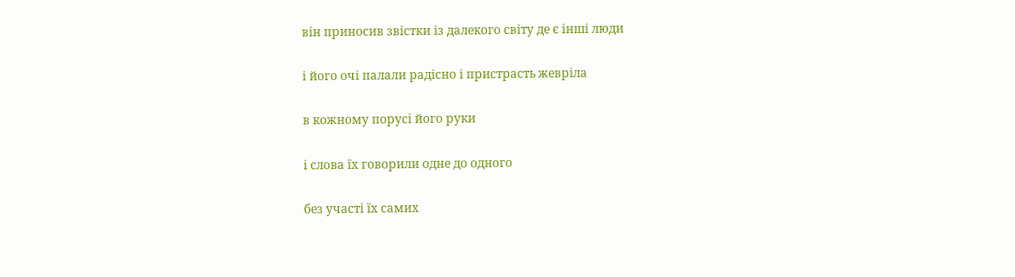він приносив звістки із далекого світу де є інші люди

і його очі палали радісно і пристрасть жевріла

в кожному порусі його руки

і слова їх говорили одне до одного

без участі їх самих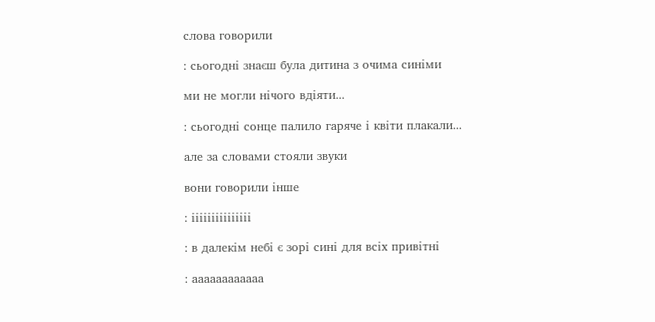слова говорили

: сьогодні знаєш була дитина з очима синіми

ми не могли нічого вдіяти...

: сьогодні сонце палило гаряче і квіти плакали...

але за словами стояли звуки

вони говорили інше

: ііііііііііііііі

: в далекім небі є зорі сині для всіх привітні

: аааааааааааа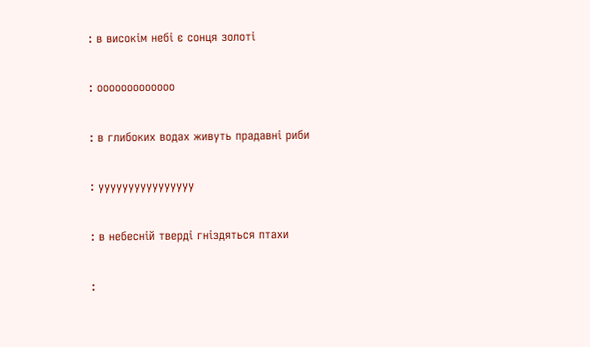: в високім небі є сонця золоті

: ооооооооооооо

: в глибоких водах живуть прадавні риби

: уууууууууууууууу

: в небесній тверді гніздяться птахи

: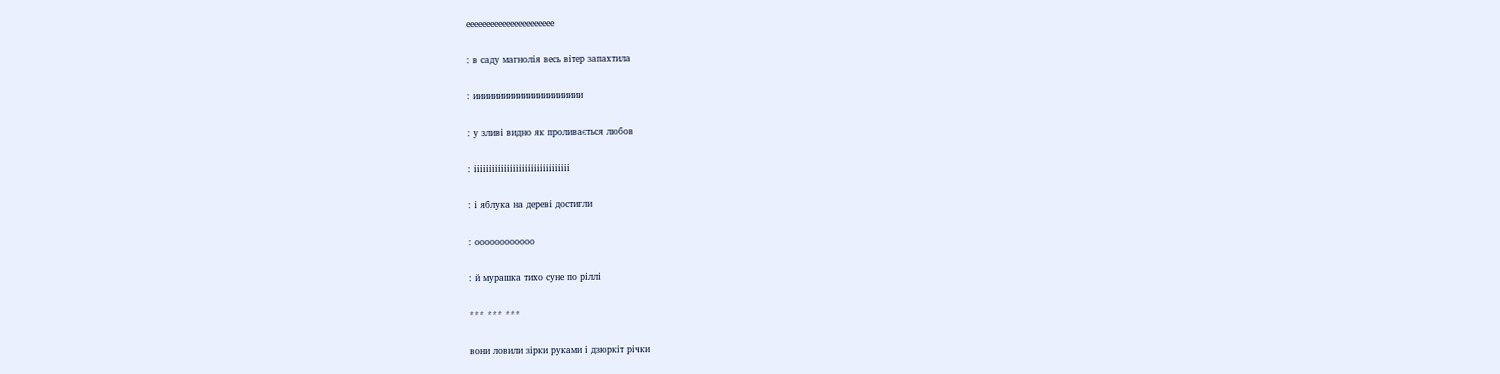ееееееееееееееееееееее

: в саду магнолія весь вітер запахтила

: ииииииииииииииииииииии

: у зливі видно як проливається любов

: іііііііііііііііііііііііііііііііі

: і яблука на дереві достигли

: оооооооооооо

: й мурашка тихо суне по ріллі

*** *** ***

вони ловили зірки руками і дзюркіт річки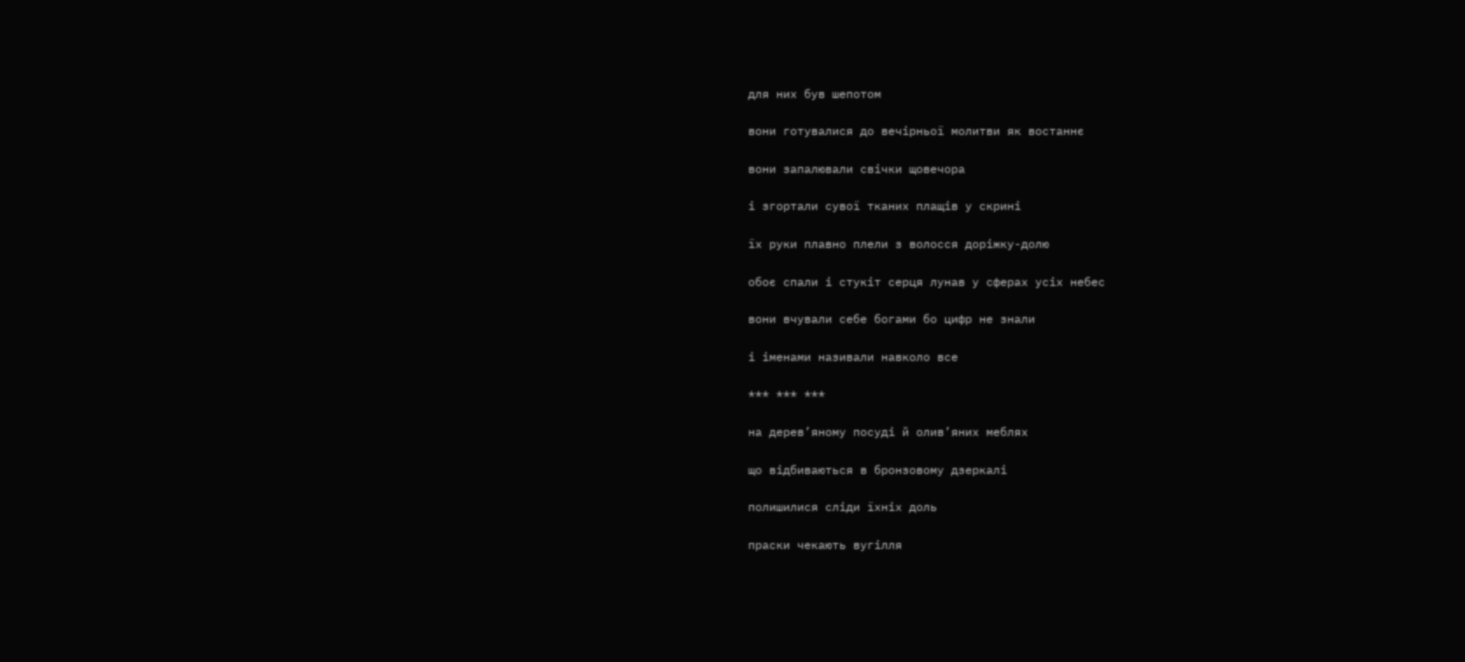для них був шепотом

вони готувалися до вечірньої молитви як востаннє

вони запалювали свічки щовечора

і згортали сувої тканих плащів у скрині

їх руки плавно плели з волосся доріжку-долю

обоє спали і стукіт серця лунав у сферах усіх небес

вони вчували себе богами бо цифр не знали

і іменами називали навколо все

*** *** ***

на дерев’яному посуді й олив’яних меблях

що відбиваються в бронзовому дзеркалі

полишилися сліди їхніх доль

праски чекають вугілля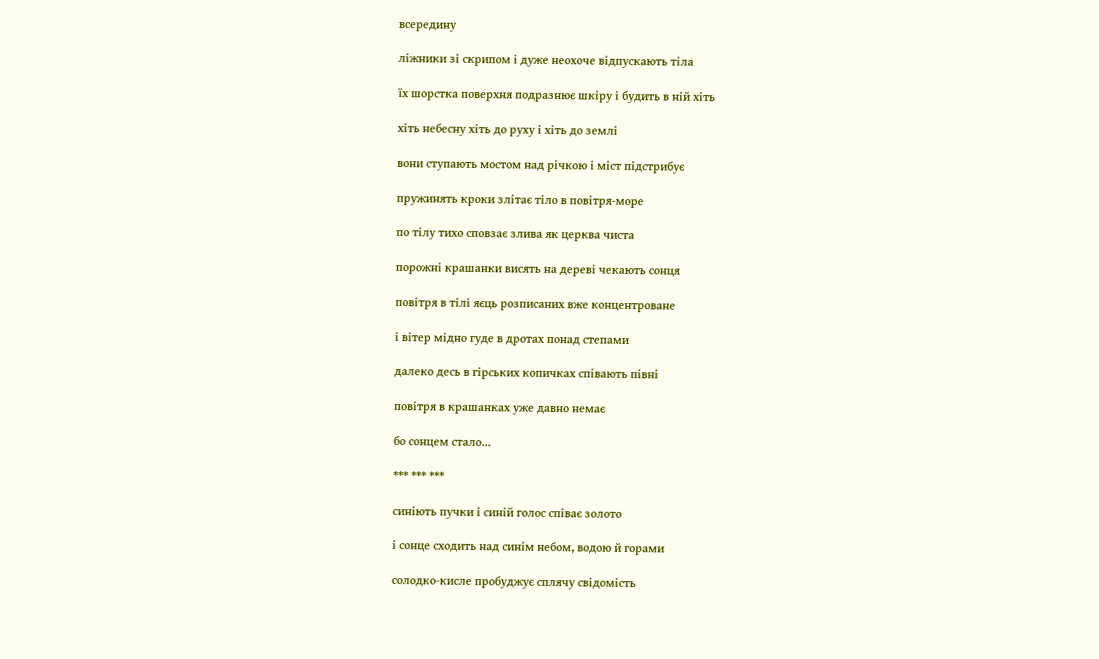всередину

ліжники зі скрипом і дуже неохоче відпускають тіла

їх шорстка поверхня подразнює шкіру і будить в ній хіть

хіть небесну хіть до руху і хіть до землі

вони ступають мостом над річкою і міст підстрибує

пружинять кроки злітає тіло в повітря-море

по тілу тихо сповзає злива як церква чиста

порожні крашанки висять на дереві чекають сонця

повітря в тілі яєць розписаних вже концентроване

і вітер мідно гуде в дротах понад степами

далеко десь в гірських копичках співають півні

повітря в крашанках уже давно немає

бо сонцем стало...

*** *** ***

синіють пучки і синій голос співає золото

і сонце сходить над синім небом, водою й горами

солодко-кисле пробуджує сплячу свідомість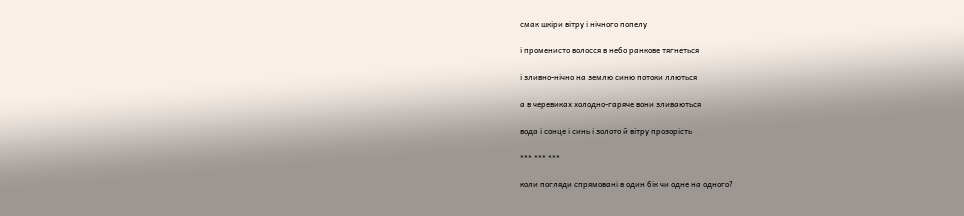смак шкіри вітру і нічного попелу

і променисто волосся в небо ранкове тягнеться

і зливно-нічно на землю синю потоки ллються

а в черевиках холодно-гаряче вони зливаються

вода і сонце і синь і золото й вітру прозорість

*** *** ***

коли погляди спрямовані в один бік чи одне на одного?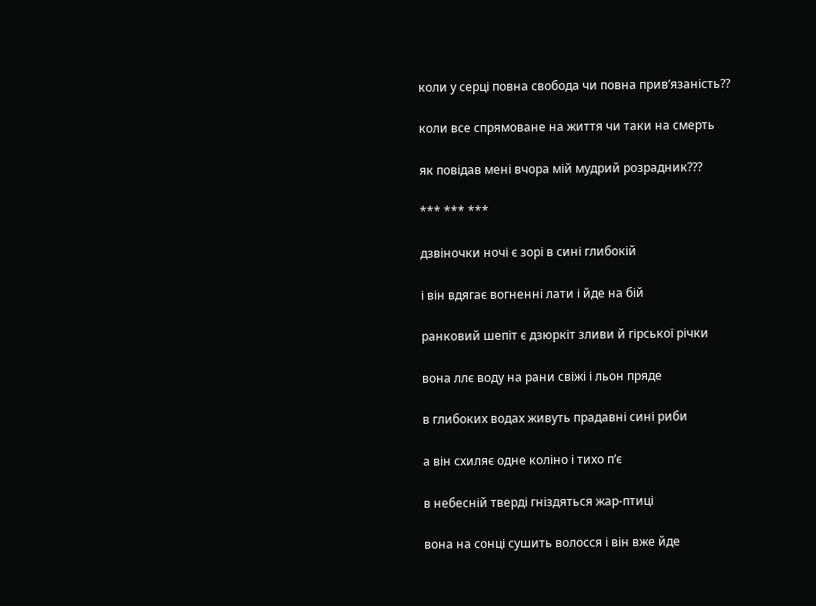коли у серці повна свобода чи повна прив’язаність??

коли все спрямоване на життя чи таки на смерть

як повідав мені вчора мій мудрий розрадник???

*** *** ***

дзвіночки ночі є зорі в сині глибокій

і він вдягає вогненні лати і йде на бій

ранковий шепіт є дзюркіт зливи й гірської річки

вона ллє воду на рани свіжі і льон пряде

в глибоких водах живуть прадавні сині риби

а він схиляє одне коліно і тихо п’є

в небесній тверді гніздяться жар-птиці

вона на сонці сушить волосся і він вже йде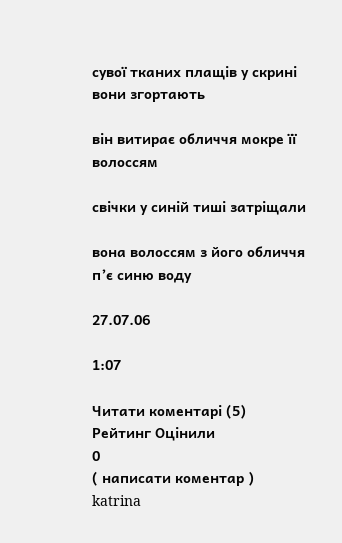сувої тканих плащів у скрині вони згортають

він витирає обличчя мокре її волоссям

свічки у синій тиші затріщали

вона волоссям з його обличчя п’є синю воду

27.07.06

1:07

Читати коментарі (5)
Рейтинг Оцінили
0
( написати коментар )
katrina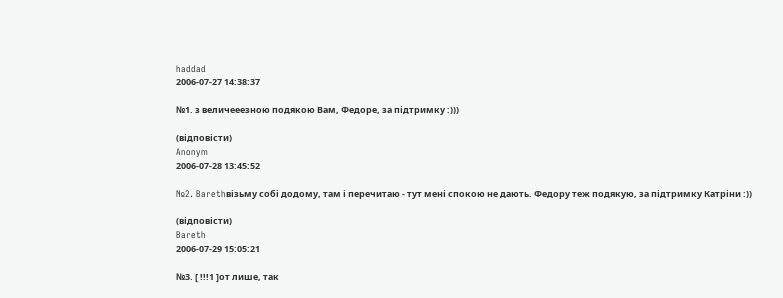haddad
2006-07-27 14:38:37

№1. з величееезною подякою Вам, Федоре, за підтримку :)))

(відповісти)
Anonym
2006-07-28 13:45:52

№2. Barethвізьму собі додому, там і перечитаю - тут мені спокою не дають. Федору теж подякую, за підтримку Катріни :))

(відповісти)
Bareth
2006-07-29 15:05:21

№3. [ !!!1 ]от лише, так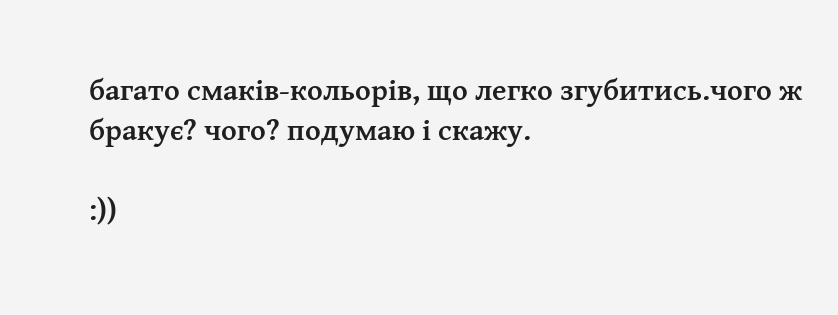багато смаків-кольорів, що легко згубитись.чого ж бракує? чого? подумаю і скажу.

:))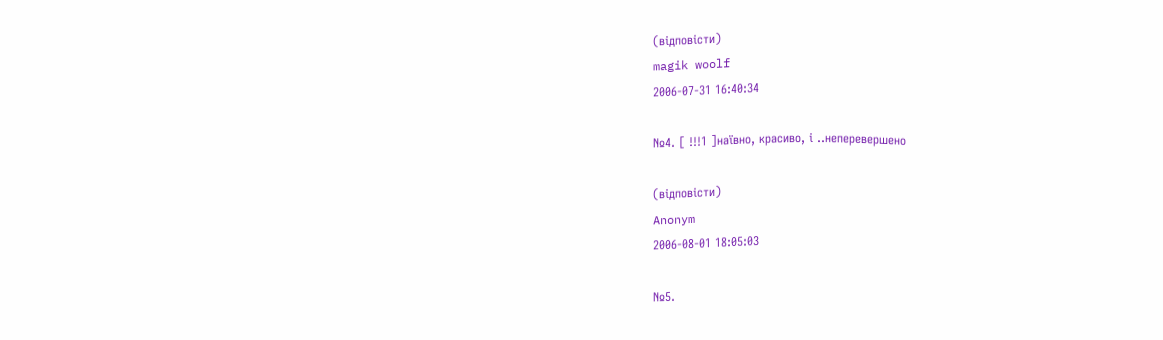(відповісти)
magik woolf
2006-07-31 16:40:34

№4. [ !!!1 ]наївно, красиво, і ..неперевершено

(відповісти)
Anonym
2006-08-01 18:05:03

№5.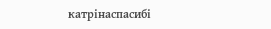катрінаспасибі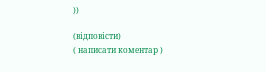))

(відповісти)
( написати коментар )